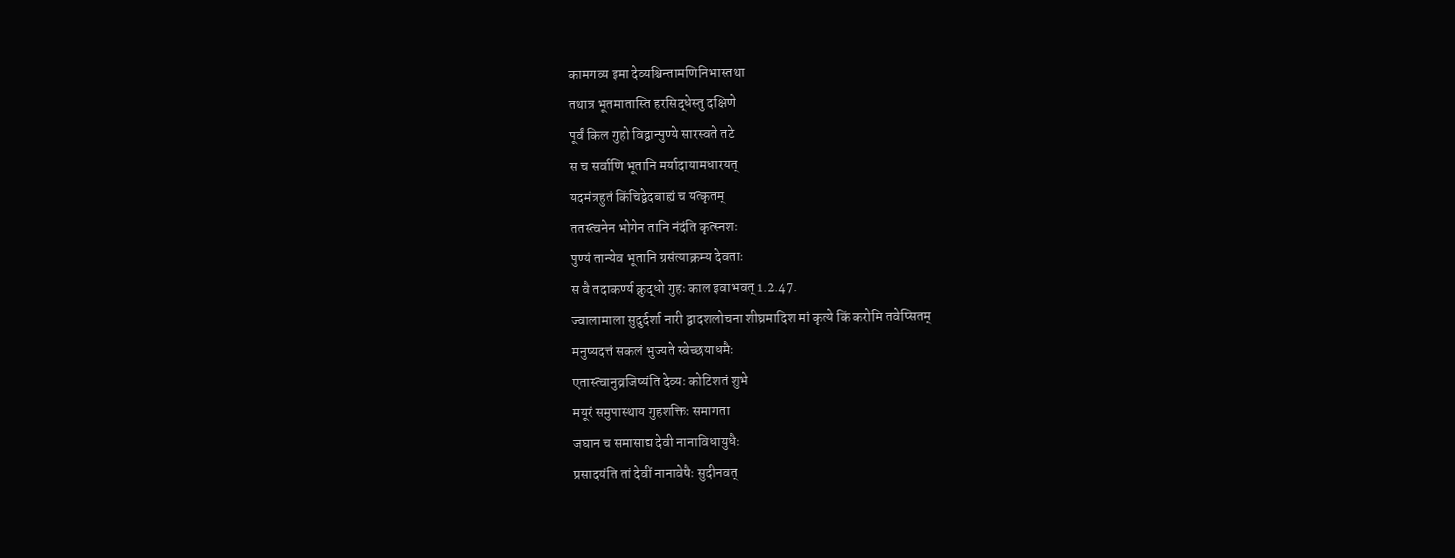कामगव्य इमा देव्यश्चिन्तामणिनिभास्तथा
तथात्र भूतमातास्ति हरसिद्धेस्तु दक्षिणे
पूर्वं किल गुहो विद्वान्पुण्ये सारस्वते तटे
स च सर्वाणि भूतानि मर्यादायामधारयत्
यदमंत्रहुतं किंचिद्वेदबाह्यं च यत्कृतम्
ततस्त्वनेन भोगेन तानि नंदंति कृत्स्नशः
पुण्यं तान्येव भूतानि ग्रसंत्याक्रम्य देवताः
स वै तदाकर्ण्य क्रुद्धो गुहः काल इवाभवत् 1.2.47.
ज्वालामाला सुदुर्दर्शा नारी द्वादशलोचना शीघ्रमादिश मां कृत्ये किं करोमि तवेप्सितम्
मनुष्यदत्तं सकलं भुज्यते स्वेच्छयाधमैः
एतास्त्वानुव्रजिष्यंति देव्यः कोटिशतं शुभे
मयूरं समुपास्थाय गुहशक्तिः समागता
जघान च समासाद्य देवी नानाविधायुधैः
प्रसादयंति तां देवीं नानावेषैः सुदीनवत्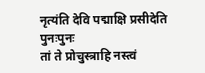नृत्यंति देवि पद्माक्षि प्रसीदेति पुनःपुनः
तां ते प्रोचुस्त्राहि नस्त्वं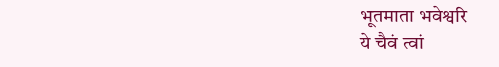भूतमाता भवेश्वरि
ये चैवं त्वां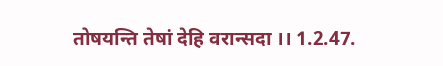तोषयन्ति तेषां देहि वरान्सदा ।। 1.2.47.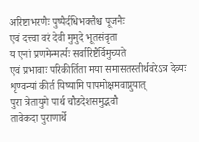अरिष्टाभरणैः पुष्पैर्दधिभक्तैश्च पूजनैः
एवं दत्त्वा वरं देवी मुमुदे भूतसंवृता
य एनां प्रणमेन्मर्त्यः सर्वारिष्टैर्विमुच्यते
एवं प्रभावाः परिकीर्तिता मया समासतस्तीर्थवरेऽत्र देव्यः
शृण्वन्यां कीर्त यिष्यामि पापमोक्षमवाप्नुयात्
पुरा त्रेतायुगे पार्थ चौडदेशसमुद्भवौ
तावेकदा पुराणार्थे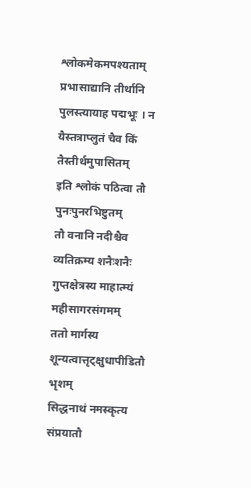श्लोकमेकमपश्यताम्
प्रभासाद्यानि तीर्थानि पुलस्त्यायाह पद्मभूः । न यैस्तत्राप्लुतं चैव किं तैस्तीर्थमुपासितम्
इति श्लोकं पठित्वा तौ पुनःपुनरभिष्टुतम्
तौ वनानि नदीश्चैव व्यतिक्रम्य शनैःशनैः
गुप्तक्षेत्रस्य माहात्म्यं महीसागरसंगमम्
ततो मार्गस्य शून्यत्वात्तृट्क्षुधापीडितौ भृशम्
सिद्धनाथं नमस्कृत्य संप्रयातौ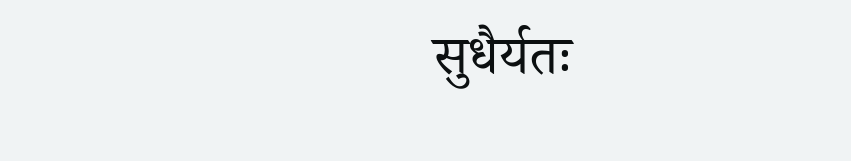सुधैर्यतः